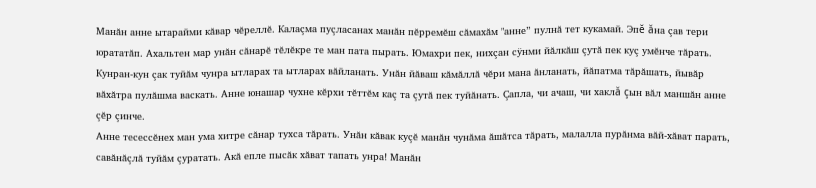Манăн анне ытарайми кăвар чĕреллĕ. Калаçма пуçласанах манăн пĕрремĕш сăмахăм "анне” пулнă тет кукамай. Эпĕ ăна çав тери юрататăп. Ахальтен мар унăн сăнарĕ тĕлĕкре те ман пата пырать. Юмахри пек, нихçан сÿнми йăлкăш çутă пек куç умĕнче тăрать. Кунран-кун çак туйăм чунра ытларах та ытларах вăйланать. Унăн йăваш кăмăллă чĕри мана ăнланать, йăпатма тăрăшать, йывăр вăхăтра пулăшма васкать. Анне юнашар чухне кĕрхи тĕттĕм каç та çутă пек туйăнать. Çапла, чи ачаш, чи хаклă çын вăл маншăн анне çĕр çинче.
Анне тесессĕнех ман ума хитре сăнар тухса тăрать. Унăн кăвак куçĕ манăн чунăма ăшăтса тăрать, малалла пурăнма вăй-хăват парать, савăнăçлă туйăм çуратать. Акă епле пысăк хăват тапать унра! Манăн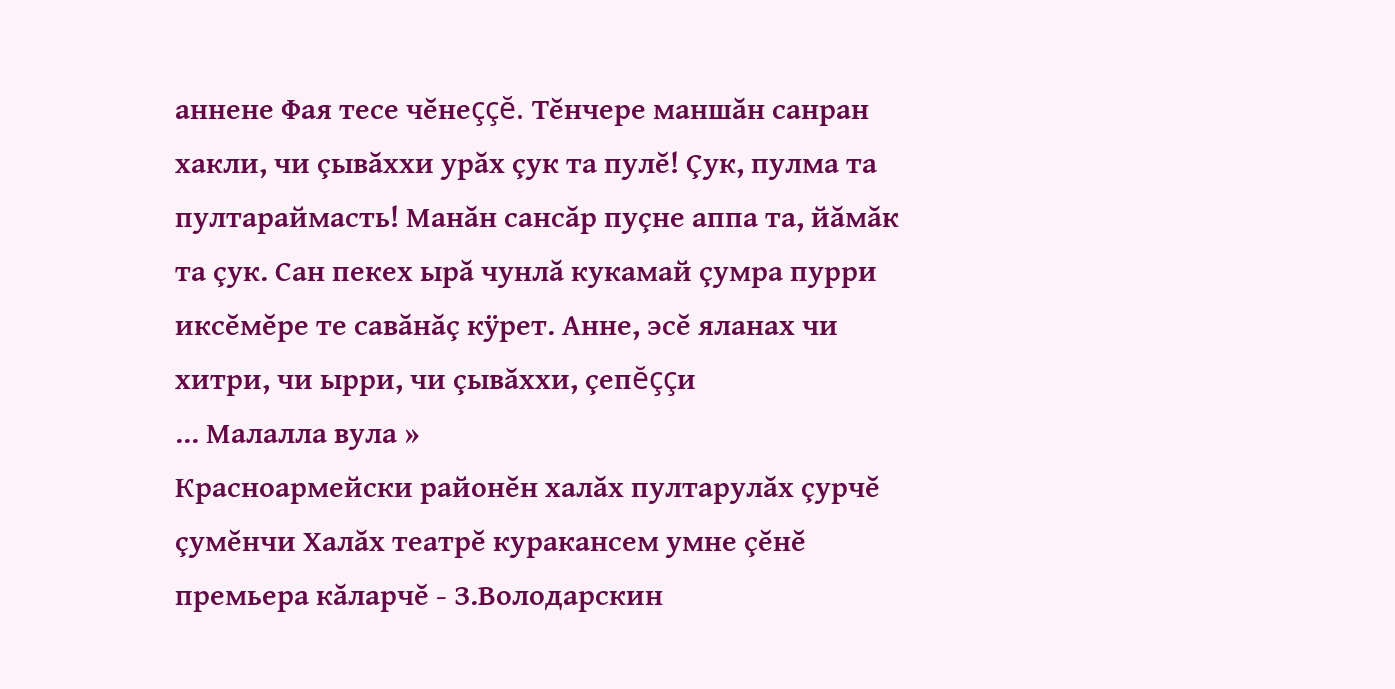аннене Фая тесе чĕнеççĕ. Тĕнчере маншăн санран хакли, чи çывăххи урăх çук та пулĕ! Çук, пулма та пултараймасть! Манăн сансăр пуçне аппа та, йăмăк та çук. Сан пекех ырă чунлă кукамай çумра пурри иксĕмĕре те савăнăç кÿрет. Анне, эсĕ яланах чи хитри, чи ырри, чи çывăххи, çепĕççи
... Малалла вула »
Красноармейски районĕн халăх пултарулăх çурчĕ çумĕнчи Халăх театрĕ куракансем умне çĕнĕ премьера кăларчĕ - З.Володарскин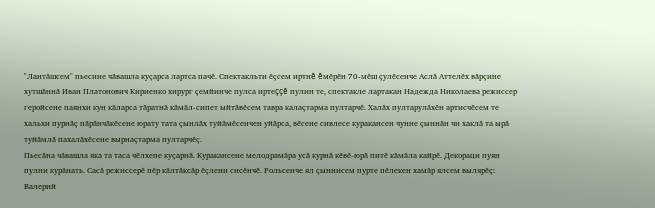"Лантăшсем" пьесине чăвашла куçарса лартса пачĕ. Спектакльти ĕçсем иртнĕ ĕмĕрĕн 70-мĕш çулĕсенче Аслă Аттелĕх вăрçине хутшăннă Иван Платонович Кириенко хирург çемйинче пулса иртеççĕ пулин те, спектакле лартакан Надежда Николаева режиссер геройсене паянхи кун кăларса тăратнă кăмăл-сипет ыйтăвĕсем тавра калаçтарма пултарчĕ. Халăх пултарулăхĕн артисчĕсем те хальхи пурнăç пăрăнчăкĕсене юрату тата çынлăх туйăмĕсенчен уйăрса, вĕсене сивлесе куракансен чунне çыннăн чи хаклă та ырă туйăмлă пахалăхĕсене вырнаçтарма пултарчĕç.
Пьесăна чăвашла яка та таса чĕлхепе куçарнă. Куракансене мелодрамăра усă курнă кĕвĕ-юрă питĕ кăмăла кайрĕ. Декораци пуян пулни курăнать. Сасă режиссерĕ пĕр кăлтăксăр ĕçлени сисĕнчĕ. Рольсенче ял çыннисем пурте пĕлекен хамăр ялсем вылярĕç: Валерий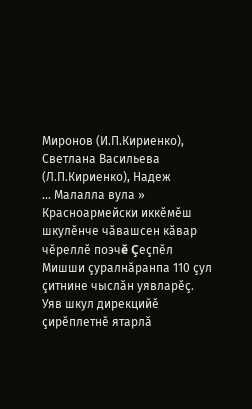Миронов (И.П.Кириенко), Светлана Васильева (Л.П.Кириенко), Надеж
... Малалла вула »
Красноармейски иккĕмĕш шкулĕнче чăвашсен кăвар чĕреллĕ поэчĕ Çеçпĕл Мишши çуралнăранпа 110 çул çитнине чыслăн уявларĕç. Уяв шкул дирекцийĕ çирĕплетнĕ ятарлă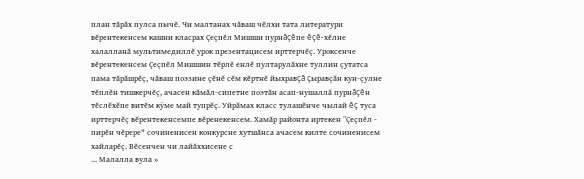план тăрăх пулса пычĕ. Чи малтанах чăваш чĕлхи тата литератури вĕрентекенсем кашни класрах Çеçпĕл Мишши пурнăçĕпе ĕçĕ-хĕлне халалланă мультимедиллĕ урок презентацисем ирттерчĕç. Уроксенче вĕрентекенсем Çеçпĕл Мишшин тĕрлĕ енлĕ пултарулăхне туллин çутатса пама тăрăшрĕç, чăваш поэзине çĕнĕ сĕм кĕртнĕ йыхравçă çыравçăн кун-çулне тĕплĕн тишкерчĕç, ачасен кăмăл-сипетне поэтăн асап-нушаллă пурнăçĕн тĕслĕхĕпе витĕм кÿме май тупрĕç. Уйрăмах класс тулашĕнче чылай ĕç туса ирттерчĕç вĕрентекенсемпе вĕренекенсем. Хамăр районта иртекен "Çеçпĕл - пирĕн чĕрере" сочиненисен конкурсне хутшăнса ачасем килте сочиненисем хайларĕç. Вĕсенчен чи лайăххисене с
... Малалла вула »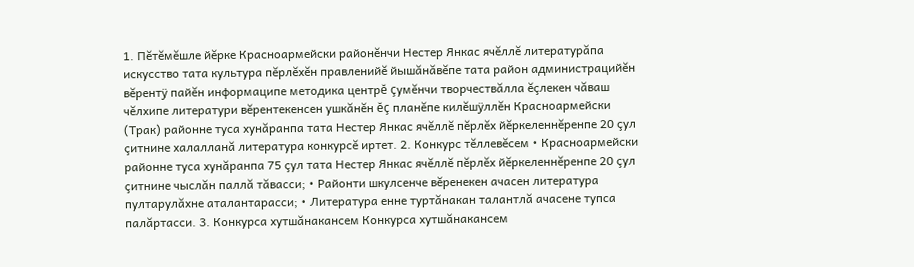1. Пĕтĕмĕшле йĕрке Красноармейски районĕнчи Нестер Янкас ячĕллĕ литературăпа искусство тата культура пĕрлĕхĕн правленийĕ йышăнăвĕпе тата район администрацийĕн вĕрентÿ пайĕн информаципе методика центрĕ çумĕнчи творчествăлла ĕçлекен чăваш чĕлхипе литератури вĕрентекенсен ушкăнĕн ĕç планĕпе килĕшÿллĕн Красноармейски (Трак) районне туса хунăранпа тата Нестер Янкас ячĕллĕ пĕрлĕх йĕркеленнĕренпе 20 çул çитнине халалланă литература конкурсĕ иртет. 2. Конкурс тĕллевĕсем • Красноармейски районне туса хунăранпа 75 çул тата Нестер Янкас ячĕллĕ пĕрлĕх йĕркеленнĕренпе 20 çул çитнине чыслăн паллă тăвасси; • Районти шкулсенче вĕренекен ачасен литература пултарулăхне аталантарасси; • Литература енне туртăнакан талантлă ачасене тупса палăртасси. 3. Конкурса хутшăнакансем Конкурса хутшăнакансем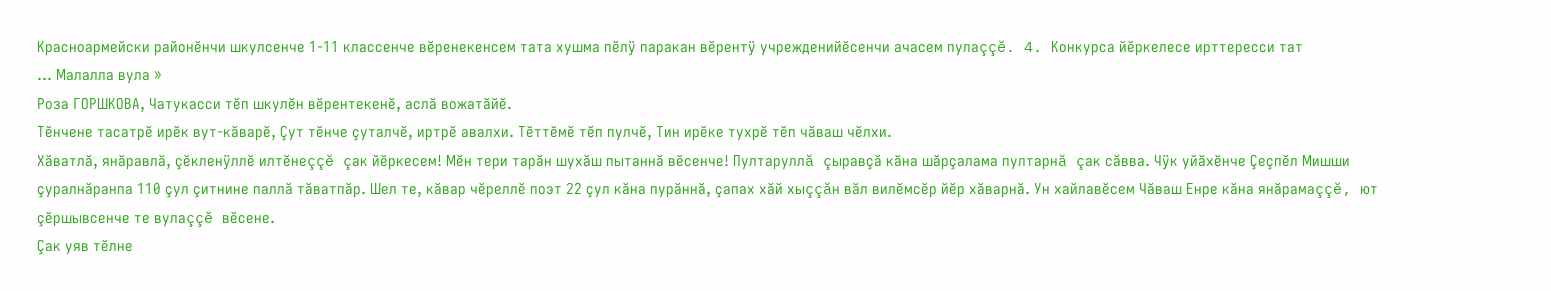Красноармейски районĕнчи шкулсенче 1-11 классенче вĕренекенсем тата хушма пĕлÿ паракан вĕрентÿ учрежденийĕсенчи ачасем пулаççĕ. 4. Конкурса йĕркелесе ирттересси тат
... Малалла вула »
Роза ГОРШКОВА, Чатукасси тĕп шкулĕн вĕрентекенĕ, аслă вожатăйĕ.
Тĕнчене тасатрĕ ирĕк вут-кăварĕ, Çут тĕнче çуталчĕ, иртрĕ авалхи. Тĕттĕмĕ тĕп пулчĕ, Тин ирĕке тухрĕ тĕп чăваш чĕлхи.
Хăватлă, янăравлă, çĕкленÿллĕ илтĕнеççĕ çак йĕркесем! Мĕн тери тарăн шухăш пытаннă вĕсенче! Пултаруллă çыравçă кăна шăрçалама пултарнă çак сăвва. Чÿк уйăхĕнче Çеçпĕл Мишши çуралнăранпа 110 çул çитнине паллă тăватпăр. Шел те, кăвар чĕреллĕ поэт 22 çул кăна пурăннă, çапах хăй хыççăн вăл вилĕмсĕр йĕр хăварнă. Ун хайлавĕсем Чăваш Енре кăна янăрамаççĕ, ют çĕршывсенче те вулаççĕ вĕсене.
Çак уяв тĕлне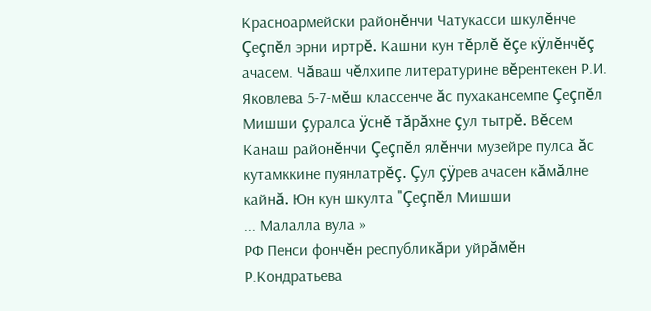Красноармейски районĕнчи Чатукасси шкулĕнче Çеçпĕл эрни иртрĕ. Кашни кун тĕрлĕ ĕçе кÿлĕнчĕç ачасем. Чăваш чĕлхипе литературине вĕрентекен Р.И. Яковлева 5-7-мĕш классенче ăс пухакансемпе Çеçпĕл Мишши çуралса ÿснĕ тăрăхне çул тытрĕ. Вĕсем Канаш районĕнчи Çеçпĕл ялĕнчи музейре пулса ăс кутамккине пуянлатрĕç. Çул çÿрев ачасен кăмăлне кайнă. Юн кун шкулта "Çеçпĕл Мишши
... Малалла вула »
РФ Пенси фончĕн республикăри уйрăмĕн Р.Кондратьева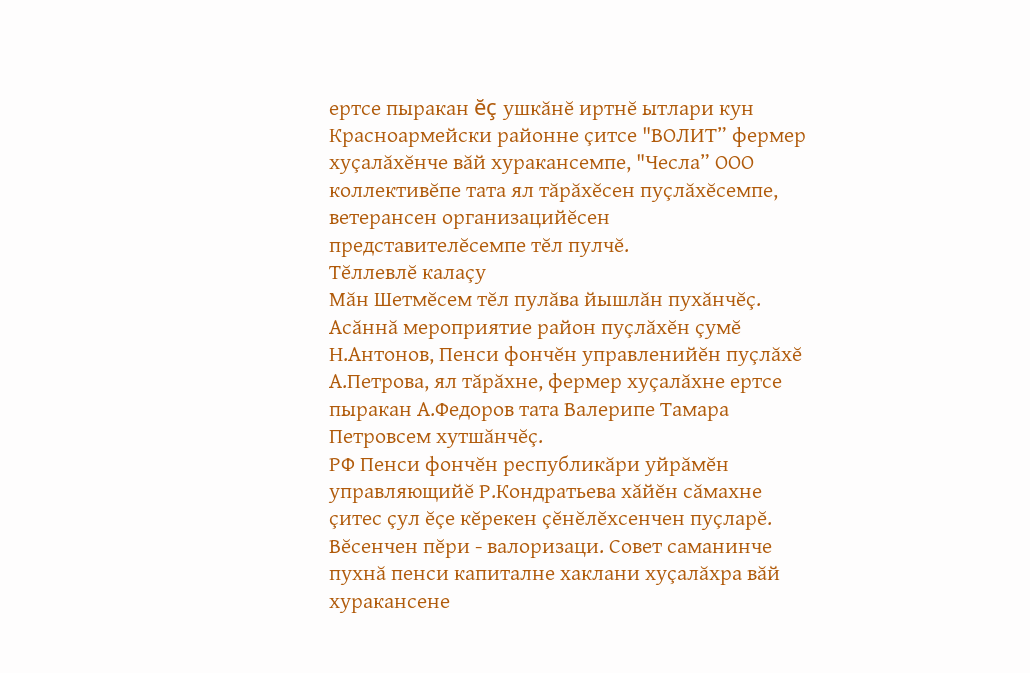ертсе пыракан ĕç ушкăнĕ иртнĕ ытлари кун Красноармейски районне çитсе "ВОЛИТ” фермер хуçалăхĕнче вăй хуракансемпе, "Чесла” ООО коллективĕпе тата ял тăрăхĕсен пуçлăхĕсемпе, ветерансен организацийĕсен представителĕсемпе тĕл пулчĕ.
Тĕллевлĕ калаçу
Мăн Шетмĕсем тĕл пулăва йышлăн пухăнчĕç. Асăннă мероприятие район пуçлăхĕн çумĕ Н.Антонов, Пенси фончĕн управленийĕн пуçлăхĕ А.Петрова, ял тăрăхне, фермер хуçалăхне ертсе пыракан А.Федоров тата Валерипе Тамара Петровсем хутшăнчĕç.
РФ Пенси фончĕн республикăри уйрăмĕн управляющийĕ Р.Кондратьева хăйĕн сăмахне çитес çул ĕçе кĕрекен çĕнĕлĕхсенчен пуçларĕ. Вĕсенчен пĕри - валоризаци. Совет саманинче пухнă пенси капиталне хаклани хуçалăхра вăй хуракансене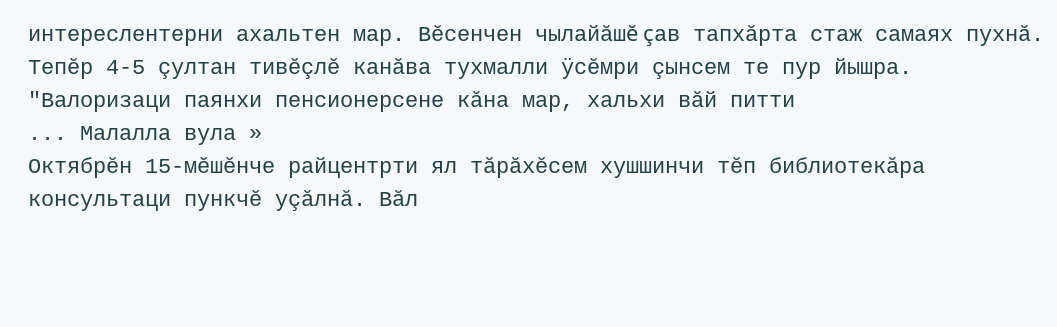интереслентерни ахальтен мар. Вĕсенчен чылайăшĕ çав тапхăрта стаж самаях пухнă. Тепĕр 4-5 çултан тивĕçлĕ канăва тухмалли ÿсĕмри çынсем те пур йышра. "Валоризаци паянхи пенсионерсене кăна мар, хальхи вăй питти
... Малалла вула »
Октябрĕн 15-мĕшĕнче райцентрти ял тăрăхĕсем хушшинчи тĕп библиотекăра консультаци пункчĕ уçăлнă. Вăл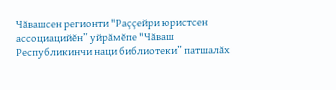Чăвашсен регионти "Раççейри юристсен ассоциацийĕн” уйрăмĕпе "Чăваш Республикинчи наци библиотеки” патшалăх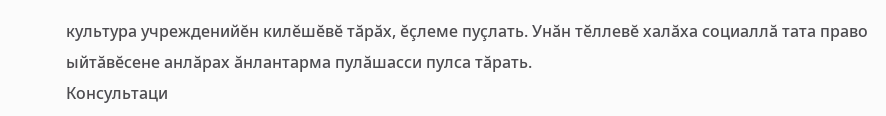культура учрежденийĕн килĕшĕвĕ тăрăх, ĕçлеме пуçлать. Унăн тĕллевĕ халăха социаллă тата право ыйтăвĕсене анлăрах ăнлантарма пулăшасси пулса тăрать.
Консультаци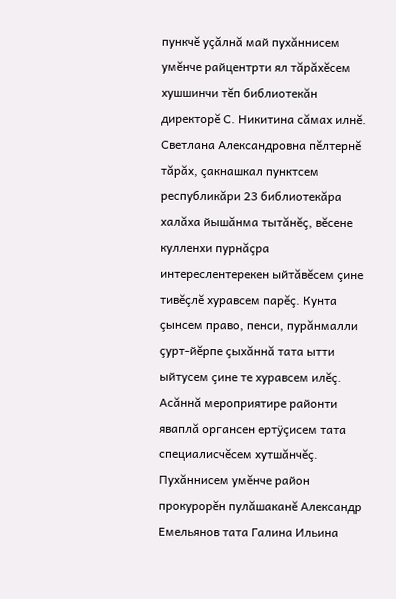пункчĕ уçăлнă май пухăннисем умĕнче райцентрти ял тăрăхĕсем хушшинчи тĕп библиотекăн директорĕ С. Никитина сăмах илнĕ. Светлана Александровна пĕлтернĕ тăрăх, çакнашкал пунктсем республикăри 23 библиотекăра халăха йышăнма тытăнĕç, вĕсене кулленхи пурнăçра интереслентерекен ыйтăвĕсем çине тивĕçлĕ хуравсем парĕç. Кунта çынсем право, пенси, пурăнмалли çурт-йĕрпе çыхăннă тата ытти ыйтусем çине те хуравсем илĕç.
Асăннă мероприятире районти яваплă органсен ертÿçисем тата специалисчĕсем хутшăнчĕç. Пухăннисем умĕнче район прокурорĕн пулăшаканĕ Александр Емельянов тата Галина Ильина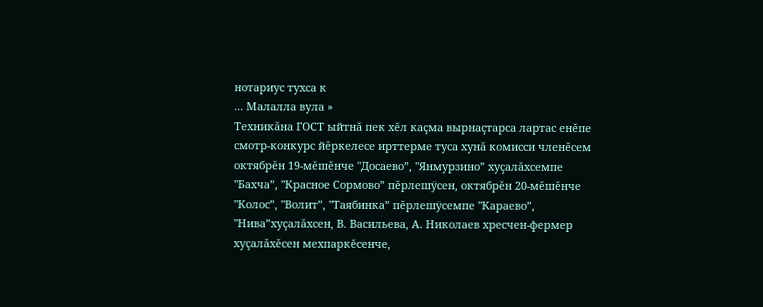нотариус тухса к
... Малалла вула »
Техникăна ГОСТ ыйтнă пек хĕл каçма вырнаçтарса лартас енĕпе смотр-конкурс йĕркелесе ирттерме туса хунă комисси членĕсем октябрĕн 19-мĕшĕнче "Досаево”, "Янмурзино” хуçалăхсемпе "Бахча”, "Красное Сормово” пĕрлешÿсен, октябрĕн 20-мĕшĕнче "Колос”, "Волит”, "Таябинка” пĕрлешÿсемпе "Караево”, "Нива”хуçалăхсен, В. Васильева, А. Николаев хресчен-фермер хуçалăхĕсен мехпаркĕсенче,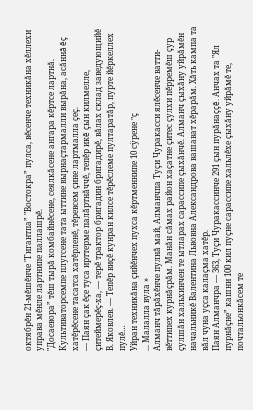октябрĕн 21-мĕшĕнче "Гигантпа” "Востокра” пулса, вĕсенче техникăна хĕллехи управа мĕнле лартнипе паллашрĕ.
"Досаевора” тĕш тырă комбайнĕсене, сеялкăсене ангара кĕртсе лартнă. Культиваторсемпе плугсене тата ыттине вырнаçтармалли вырăна, асăннă ĕç хатĕрĕсене тасатса хатĕрленĕ, тĕревсем çине лартмалла çеç.
— Паян çак ĕçе туса ирттерме палăртнăччĕ, тепĕр икĕ çын килмелле, çитеймерĕç-ха, — терĕ трактор бригадин бригадирĕ, вăлах склад заведующийĕ В. Яковлев. — Тепĕр виçĕ кунран килсе тĕрĕслеме пултаратăр, пурте йĕркеллех пулĕ…
Уйран техникăна çийĕнчех пухса кĕртменнипе 10 сÿрене "ç
... Малалла вула »
Алманч тăрăхĕнче пулнă май, Алманчпа Туçи Чуракасси ялĕсенче ватти-вĕттипех курнăçрăм. Манăн сăмах район хаçатне çитес çулхи пĕрремĕш çур çулшăн хальхинчен те ытларах сарассипе çыхăнчĕ. Алманч çыхăну уйрăмĕн начальникĕ Валентина Львовна Александрова вашават хĕрарăм. Хăть кампа та вăл чуна уçса калаçма хатĕр.
Паян Алманчра — 363, Туçи Чуракассинче 291 çын пурăнаççĕ. Анчах та "Ял пурнăçне” кашни 100 кил пуçне сарассипе хальлĕхе çыхăну уйрăмĕ те, почтальонкăсем те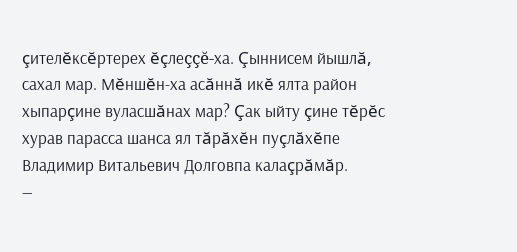çителĕксĕртерех ĕçлеççĕ-ха. Çыннисем йышлă, сахал мар. Мĕншĕн-ха асăннă икĕ ялта район хыпарçине вуласшăнах мар? Çак ыйту çине тĕрĕс хурав парасса шанса ял тăрăхĕн пуçлăхĕпе Владимир Витальевич Долговпа калаçрăмăр.
—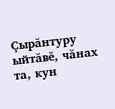Çырăнтуру ыйтăвĕ, чăнах та, кун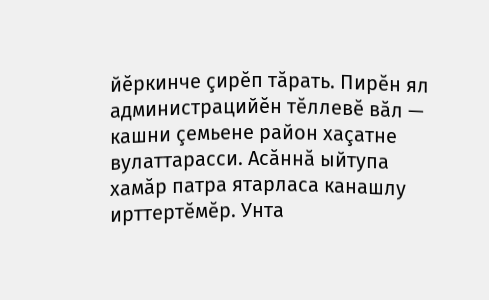йĕркинче çирĕп тăрать. Пирĕн ял администрацийĕн тĕллевĕ вăл — кашни çемьене район хаçатне вулаттарасси. Асăннă ыйтупа хамăр патра ятарласа канашлу ирттертĕмĕр. Унта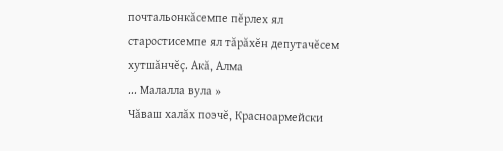почтальонкăсемпе пĕрлех ял старостисемпе ял тăрăхĕн депутачĕсем хутшăнчĕç. Акă, Алма
... Малалла вула »
Чăваш халăх поэчĕ, Красноармейски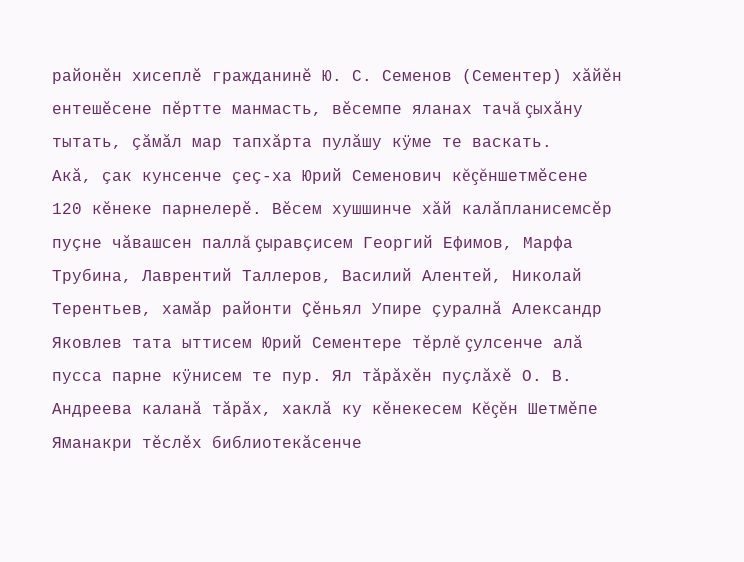районĕн хисеплĕ гражданинĕ Ю. С. Семенов (Сементер) хăйĕн ентешĕсене пĕртте манмасть, вĕсемпе яланах тачă çыхăну тытать, çăмăл мар тапхăрта пулăшу кÿме те васкать.
Акă, çак кунсенче çеç-ха Юрий Семенович кĕçĕншетмĕсене 120 кĕнеке парнелерĕ. Вĕсем хушшинче хăй калăпланисемсĕр пуçне чăвашсен паллă çыравçисем Георгий Ефимов, Марфа Трубина, Лаврентий Таллеров, Василий Алентей, Николай Терентьев, хамăр районти Çĕньял Упире çуралнă Александр Яковлев тата ыттисем Юрий Сементере тĕрлĕ çулсенче алă пусса парне кÿнисем те пур. Ял тăрăхĕн пуçлăхĕ О. В. Андреева каланă тăрăх, хаклă ку кĕнекесем Кĕçĕн Шетмĕпе Яманакри тĕслĕх библиотекăсенче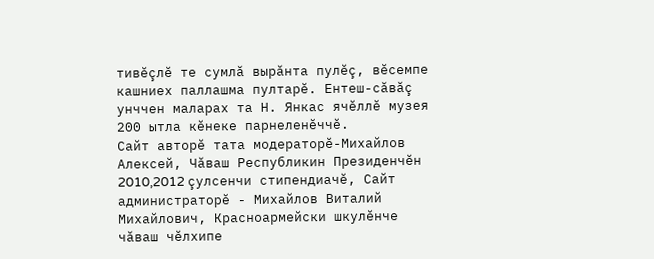тивĕçлĕ те сумлă вырăнта пулĕç, вĕсемпе кашниех паллашма пултарĕ. Ентеш-сăвăç унччен маларах та Н. Янкас ячĕллĕ музея 200 ытла кĕнеке парнеленĕччĕ.
Сайт авторĕ тата модераторĕ-Михайлов Алексей, Чăваш Республикин Президенчĕн 2010,2012 çулсенчи стипендиачĕ, Сайт администраторĕ - Михайлов Виталий Михайлович, Красноармейски шкулĕнче чăваш чĕлхипе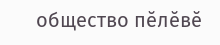общество пĕлĕвĕ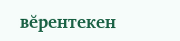вĕрентекен